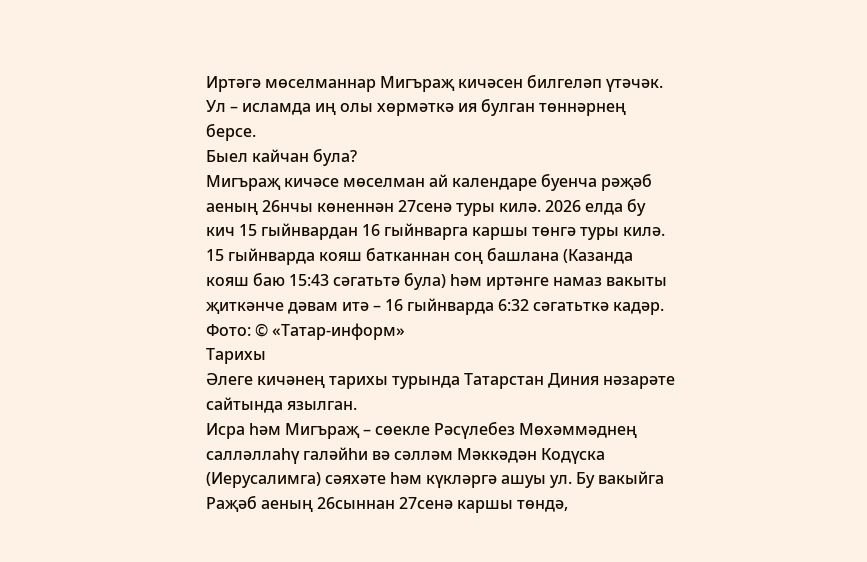Иртәгә мөселманнар Мигъраҗ кичәсен билгеләп үтәчәк. Ул – исламда иң олы хөрмәткә ия булган төннәрнең берсе.
Быел кайчан була?
Мигъраҗ кичәсе мөселман ай календаре буенча рәҗәб аеның 26нчы көненнән 27сенә туры килә. 2026 елда бу кич 15 гыйнвардан 16 гыйнварга каршы төнгә туры килә.
15 гыйнварда кояш батканнан соң башлана (Казанда кояш баю 15:43 сәгатьтә була) һәм иртәнге намаз вакыты җиткәнче дәвам итә – 16 гыйнварда 6:32 сәгатьткә кадәр.
Фото: © «Татар-информ»
Тарихы
Әлеге кичәнең тарихы турында Татарстан Диния нәзарәте сайтында язылган.
Исра һәм Мигъраҗ – сөекле Рәсүлебез Мөхәммәднең салләллаһү галәйһи вә сәлләм Мәккәдән Кодүска (Иерусалимга) сәяхәте һәм күкләргә ашуы ул. Бу вакыйга Раҗәб аеның 26сыннан 27сенә каршы төндә,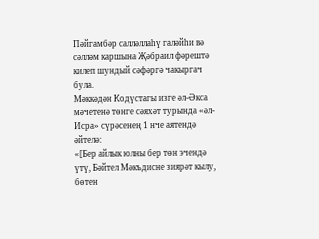Пәйгамбәр салләллаһү галәйһи вә сәлләм каршына Җәбраил фәрештә килеп шундый сәфәргә чакыргач була.
Мәккәдән Кодүстагы изге әл-Әкса мәчетенә төнге сәяхәт турында «әл-Исра» сүрәсенең 1 нче аятендә әйтелә:
«[Бер айлык юлны бер төн эчендә үтү, Бәйтел Мәкъдисне зиярәт кылу, бөтен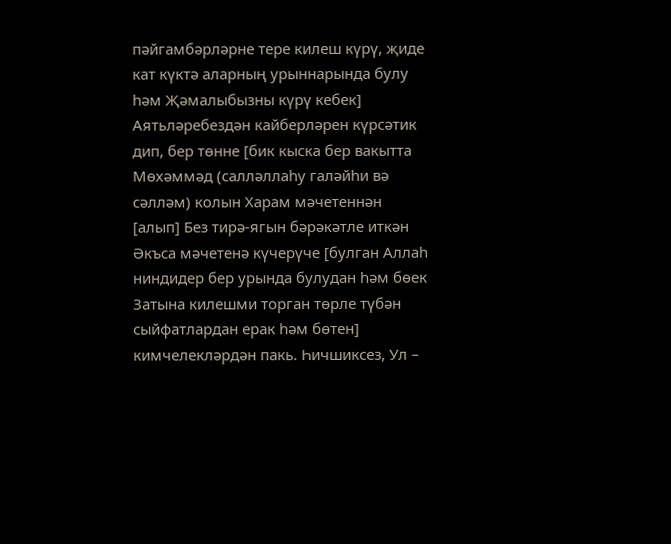пәйгамбәрләрне тере килеш күрү, җиде кат күктә аларның урыннарында булу һәм Җәмалыбызны күрү кебек] Аятьләребездән кайберләрен күрсәтик дип, бер төнне [бик кыска бер вакытта Мөхәммәд (салләллаһу галәйһи вә сәлләм) колын Харам мәчетеннән [алып] Без тирә-ягын бәрәкәтле иткән Әкъса мәчетенә күчерүче [булган Аллаһ ниндидер бер урында булудан һәм бөек Затына килешми торган төрле түбән сыйфатлардан ерак һәм бөтен] кимчелекләрдән пакь. Һичшиксез, Ул –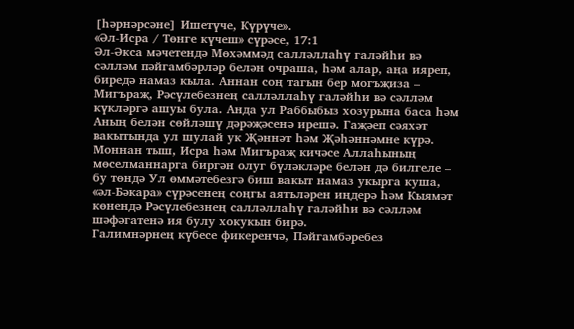[һәрнәрсәне] Ишетүче, Күрүче».
«Әл-Исра / Төнге күчеш» сүрәсе, 17:1
Әл-Әкса мәчетендә Мөхәммәд салләллаһү галәйһи вә сәлләм пәйгамбәрләр белән очраша, һәм алар, аңа ияреп, биредә намаз кыла. Аннан соң тагын бер могъҗиза – Мигъраҗ, Рәсүлебезнең салләллаһү галәйһи вә сәлләм күкләргә ашуы була. Анда ул Раббыбыз хозурына баса һәм Аның белән сөйләшү дәрәҗәсенә ирешә. Гаҗәеп сәяхәт вакытында ул шулай ук Җәннәт һәм Җәһәннәмне күрә. Моннан тыш, Исра һәм Мигъраҗ кичәсе Аллаһының мөселманнарга биргән олуг бүләкләре белән дә билгеле – бу төндә Ул өммәтебезгә биш вакыт намаз укырга куша, «әл-Бәкара» сүрәсенең соңгы аятьләрен иңдерә һәм Кыямәт көнендә Рәсүлебезнең салләллаһү галәйһи вә сәлләм шәфәгатенә ия булу хокукын бирә.
Галимнәрнең күбесе фикеренчә, Пәйгамбәребез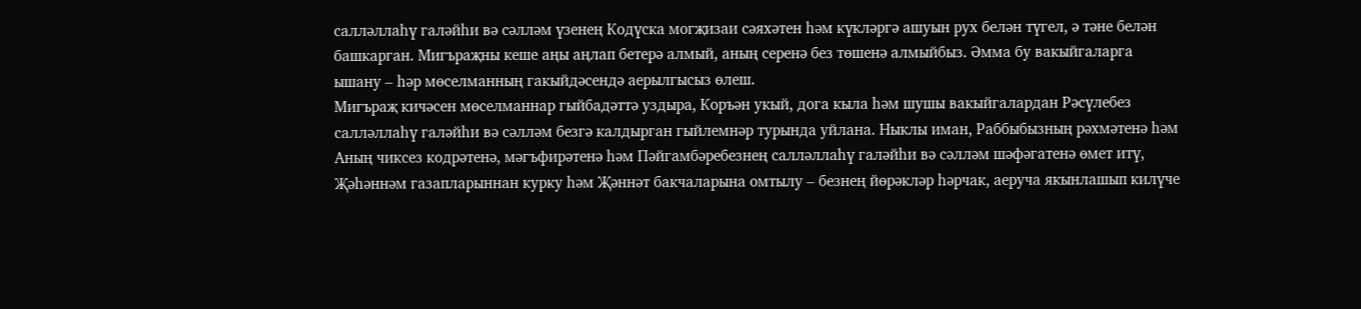салләллаһү галәйһи вә сәлләм үзенең Кодүска могҗизаи сәяхәтен һәм күкләргә ашуын рух белән түгел, ә тәне белән башкарган. Мигъраҗны кеше аңы аңлап бетерә алмый, аның серенә без төшенә алмыйбыз. Әмма бу вакыйгаларга ышану – һәр мөселманның гакыйдәсендә аерылгысыз өлеш.
Мигъраҗ кичәсен мөселманнар гыйбадәттә уздыра, Коръән укый, дога кыла һәм шушы вакыйгалардан Рәсүлебез салләллаһү галәйһи вә сәлләм безгә калдырган гыйлемнәр турында уйлана. Ныклы иман, Раббыбызның рәхмәтенә һәм Аның чиксез кодрәтенә, мәгъфирәтенә һәм Пәйгамбәребезнең салләллаһү галәйһи вә сәлләм шәфәгатенә өмет итү, Җәһәннәм газапларыннан курку һәм Җәннәт бакчаларына омтылу – безнең йөрәкләр һәрчак, аеруча якынлашып килүче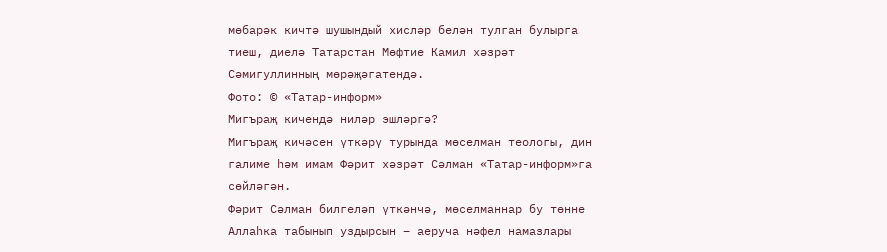мөбарәк кичтә шушындый хисләр белән тулган булырга тиеш, диелә Татарстан Мөфтие Камил хәзрәт Сәмигуллинның мөрәҗәгатендә.
Фото: © «Татар-информ»
Мигъраҗ кичендә ниләр эшләргә?
Мигъраҗ кичәсен үткәрү турында мөселман теологы, дин галиме һәм имам Фәрит хәзрәт Сәлман «Татар-информ»га сөйләгән.
Фәрит Сәлман билгеләп үткәнчә, мөселманнар бу төнне Аллаһка табынып уздырсын – аеруча нәфел намазлары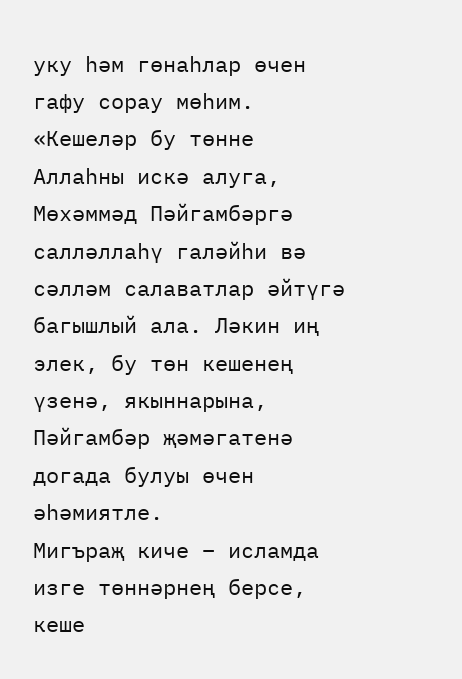уку һәм гөнаһлар өчен гафу сорау мөһим.
«Кешеләр бу төнне Аллаһны искә алуга, Мөхәммәд Пәйгамбәргә салләллаһү галәйһи вә сәлләм салаватлар әйтүгә багышлый ала. Ләкин иң элек, бу төн кешенең үзенә, якыннарына, Пәйгамбәр җәмәгатенә догада булуы өчен әһәмиятле.
Мигъраҗ киче – исламда изге төннәрнең берсе, кеше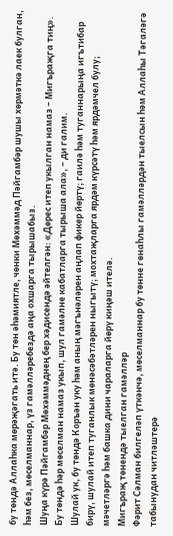бу төндә Аллаһка мөрәҗәгать итә. Бу төн әһәмиятле, чөнки Мөхәммәд Пәйгамбәр шушы хөрмәткә лаек булган, һәм без, мөселманнар, үз гамәлләребездә аңа охшарга тырышабыз.
Шуңа күрә Пәйгамбәр Мөхәммәднең бер хәдисендә әйтелгән: «Дөрес итеп укылган намаз – Мигъраҗга тиң». Бу төндә һәр мөселман намаз укып, шул гамәлне кабатларга тырыша ала», – ди галим.
Шулай ук, бу төндә Коръән уку һәм аның мәгънәләрен аңлап фикер йөртү; гаилә һәм туганнарыңа игътибар бирү, шулай итеп туганлык мөнәсәбәтләрен ныгытү; мохтаҗларга ярдәм күрсәтү һәм ярдәмчел булу; мәчетләргә һәм башка дини чараларга йөрү киңәш ителә.
Мигъраҗ төнендә тыелган гамәлләр
Фәрит Сәлман билгеләп үткәнчә, мөселманнар бу төнне гөнаһлы гамәлләрдән тыелсын һәм Аллаһы Тәгаләгә табынудан читләштерә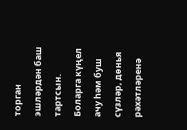торган эшләрдән баш тартсын.
Боларга күңел ачу һәм буш сүзләр, дөнья рәхәтләренә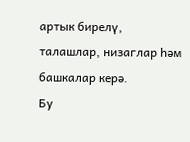артык бирелү, талашлар, низаглар һәм башкалар керә.
Бу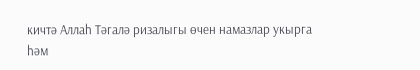кичтә Аллаһ Тәгалә ризалыгы өчен намазлар укырга һәм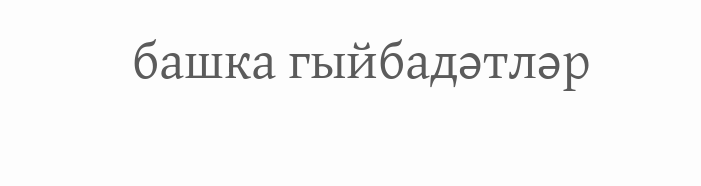башка гыйбадәтләр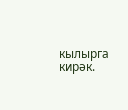кылырга кирәк.